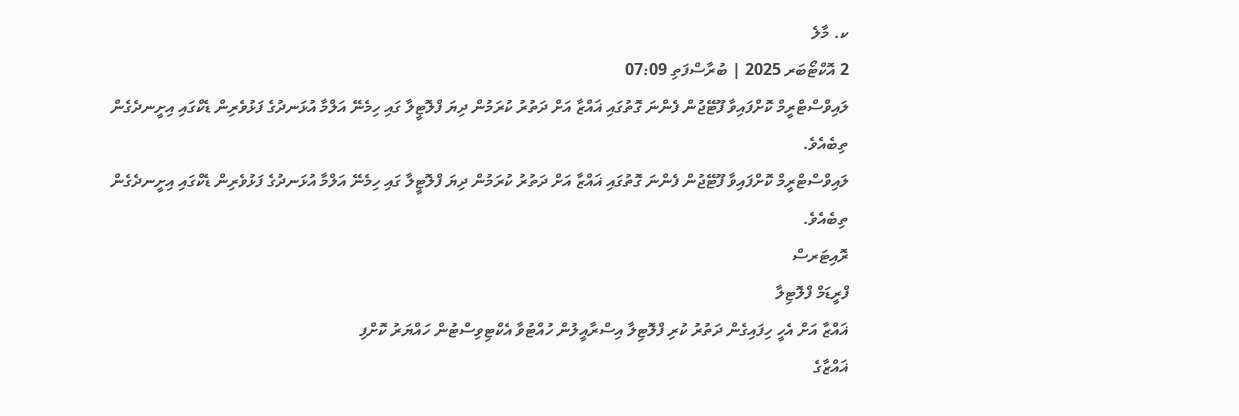ކ. މާލެ
2 އޮކްޓޯބަރ 2025 | ބުރާސްފަތި 07:09
ލައިވްސްޓްރީމް ކޮށްފައިވާ ފޫޓޭޖުން ފެންނަ ގޮތުގައި ޣައްޒާ އަށް ދަތުރު ކުރަމުން ދިޔަ ފްލޮޓީލާ ގައި ހިމެނޭ އަލްމާ އުޅަނދުގެ ފަޅުވެރިން ޑެކްގައި އިށީނދެގެން ތިބެއެވެ.
ލައިވްސްޓްރީމް ކޮށްފައިވާ ފޫޓޭޖުން ފެންނަ ގޮތުގައި ޣައްޒާ އަށް ދަތުރު ކުރަމުން ދިޔަ ފްލޮޓީލާ ގައި ހިމެނޭ އަލްމާ އުޅަނދުގެ ފަޅުވެރިން ޑެކްގައި އިށީނދެގެން ތިބެއެވެ.
ރޮއިޓަރސް
ފްރީޑަމް ފްލޮޓިލާ
ޣައްޒާ އަށް އެހީ ހިފައިގެން ދަތުރު ކުރި ފްލޮޓިލާ އިސްރާއީލުން ހުއްޓުވާ އެކްޓިވިސްޓުން ހައްޔަރު ކޮށްފި
ޣައްޒާގެ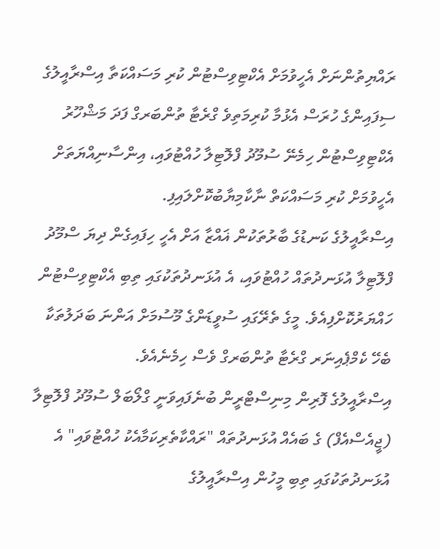ރައްޔިތުންނަށް އެހީވުމަށް އެކްޓިވިސްޓުން ކުރި މަސައްކަތާ އިސްރާއީލުގެ ސިފައިންގެ ހުރަސް އެޅުމާ ކުރިމަތިވެ ގްރެޓާ ތުންބަރގް ފަދަ މަޝްހޫރު އެކްޓިވިސްޓުން ހިމެނޭ ސުމޫދު ފްލޮޓިލާ ހުއްޓުވައި، އިންސާނިއްޔަތަށް އެހީވުމަށް ކުރި މަސައްކަތް ނާކާމިޔާބުކޮށްލައިފި.
އިސްރާއީލުގެ ކަނޑުގެ ބާރުތަކުން ޣައްޒާ އަށް އެހީ ހިފައިގެން ދިޔަ ސްމޫދު ފްލޮޓިލާ އުޅަނދުތައް ހުއްޓުވައި، އެ އުޅަނދުތަކުގައި ތިބި އެކްޓިވިސްޓުން ހައްޔަރުކޮށްފިއެވެ. މީގެ ތެރޭގައި ސުވީޑަންގެ މޫސުމަށް އަންނަ ބަދަލުތަކާ ބެހޭ ކެމްޕެއިނަރ ގްރެޓާ ތުންބަރގް ވެސް ހިމެނެއެވެ.
އިސްރާއީލުގެ ފޮރިން މިނިސްޓްރީން ބުނެފައިވަނީ ގްލޯބަލް ސުމޫދު ފްލޮޓިލާ (ޖީއެސްއެފް) ގެ ބައެއް އުޅަނދުތައް "ރައްކާތެރިކަމާއެކު ހުއްޓުވައި" އެ އުޅަނދުތަކުގައި ތިބި މީހުން އިސްރާއީލުގެ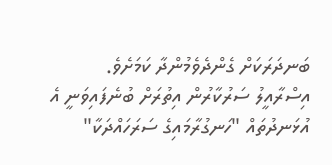ބަނދަރަކަށް ގެންދެވެމުންދާ ކަމަށެވެ.
އިސްރާއީލު ސަރުކާރުން އިތުރަށް ބުނެފައިވަނީ އެ އުޅަނދުތައް "ހަނގުރާމައިގެ ސަރަހައްދަކާ"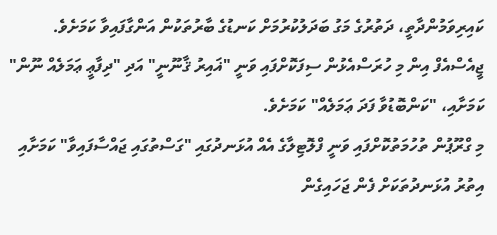ކައިރިވަމުންދާތީ، ދަތުރުގެ މަގު ބަދަލުކުރުމަށް ކަނޑުގެ ބާރުތަކުން އަންގާފައިވާ ކަމަށެވެ.
ޖީއެސްއެފް އިން މި ހުރަސްއެޅުން ސިފަކޮށްފައި ވަނީ "ޣައިރު ޤާނޫނީ" އަދި "ދިފާޢީ ޢަމަލެއް ނޫން" ކަމަށާއި، "ކަންބޮޑުވާ ފަދަ ޢަމަލެއް" ކަމަށެވެ.
މި ގްރޫޕުން ތުހުމަތުކޮށްފައި ވަނީ ފްލޮޓިލާގެ އެއް އުޅަނދުގައި "ގަސްތުގައި ޖައްސާފައިވާ" ކަމަށާއި އިތުރު އުޅަނދުތަކަށް ފެން ޖަހައިގެން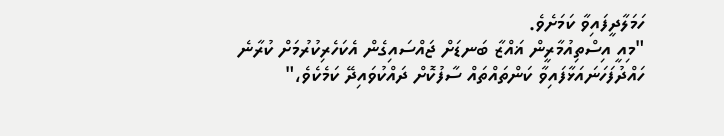ހަމަލާދީފައިވާ ކަމަށެވެ.
"މިއީ އިސްތިއުމާރީން ޣައްޒާ ބަނޑަށް ޖައްސައިގެން އެކަހެރިކުރުމަށް ކުރާނެ ހައްދުފަހަނައަޅާފައިވާ ކަންތައްތައް ސާފުކޮށް ދައްކުވައިދޭ ކަމެކެވެ،"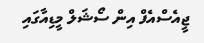ޖީއެސްއެފް އިން ސޯޝަލް މީޑިއާގައި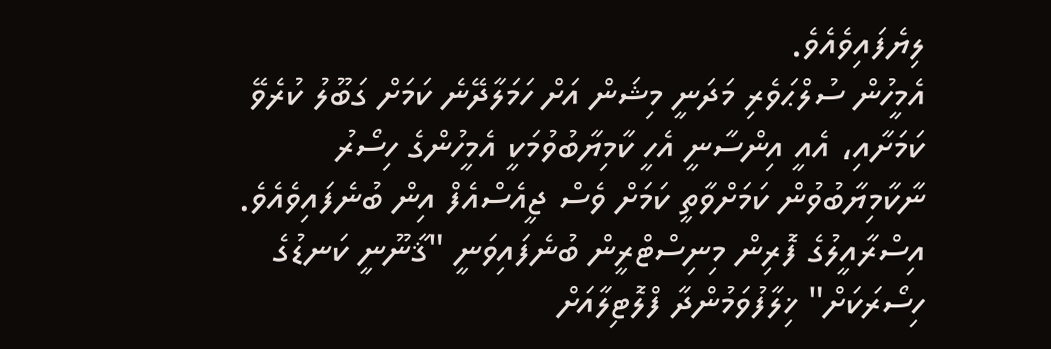ލިޔެފައިވެއެވެ.
އެމީހުން ސުލްޙަވެރި މަދަނީ މިޝަން އަށް ހަމަލާދޭނެ ކަމަށް ގަބޫލު ކުރެވޭ ކަމަށާއި، އެއީ އިންސާނީ އެހީ ކާމިޔާބުވުމަކީ އެމީހުންގެ ހިސޯރު ނާކާމިޔާބުވުން ކަމަށްވާތީ ކަމަށް ވެސް ޖީއެސްއެފް އިން ބުނެފައިވެއެވެ.
އިސްރާއީލުގެ ފޮރިން މިނިސްޓްރީން ބުނެފައިވަނީ "ޤާނޫނީ ކަނޑުގެ ހިސޯރަކަށް" ޚިލާފުވަމުންދާ ފްލޮޓިލާއަށް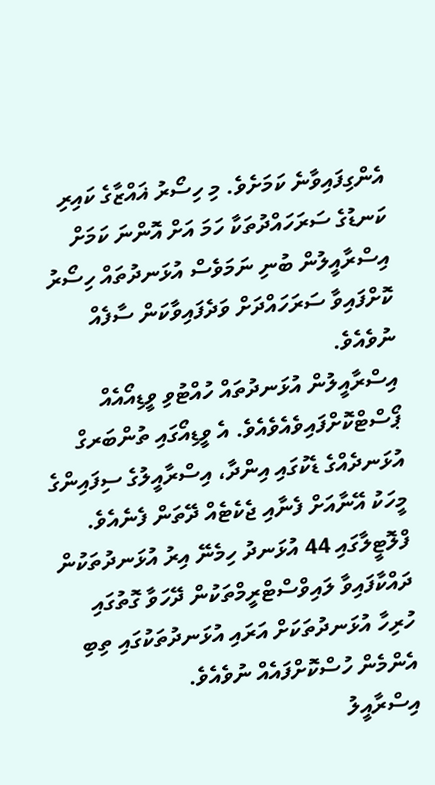އެންގިފައިވާނެ ކަމަށެވެ. މި ހިސޯރު ޣައްޒާގެ ކައިރި ކަނޑުގެ ސަރަހައްދުތަކާ ހަމަ އަށް އޮންނަ ކަމަށް އިސްރާއީލުން ބުނި ނަމަވެސް އުޅަނދުތައް ހިސޯރު ކޮށްފައިވާ ސަރަހައްދަށް ވަދެފައިވާކަން ސާފެއް ނުވެއެވެ.
އިސްރާއީލުން އުޅަނދުތައް ހުއްޓުވި ވީޑިއޯއެއް ޕޯސްޓްކޮށްފައިވެއެވެއެވެ. އެ ވީޑިއޯގައި ތުންބަރގް އުޅަނދެއްގެ ޑެކުގައި އިންދާ، އިސްރާއީލުގެ ސިފައިންގެ މީހަކު އޭނާއަށް ފެނާއި ޖެކެޓެއް ދޭތަން ފެނެއެވެ.
ފްލޮޓީލާގައި 44 އުޅަނދު ހިމެނޭ އިރު އުޅަނދުތަކުން ދައްކާފައިވާ ލައިވްސްޓްރީމްތަކުން ދޭހަވާ ގޮތުގައި ހުރިހާ އުޅަނދުތަކަށް އަރައި އުޅަނދުތަކުގައި ތިބި އެންމެން ހުސްކޮށްފައެއް ނުވެއެވެ.
އިސްރާއީލު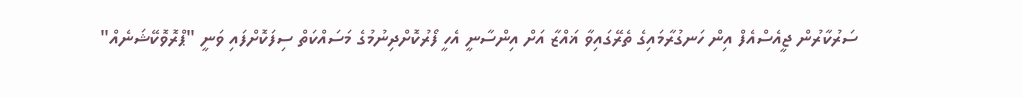ސަރުކާރުން ޖީއެސްއެފް އިން ހަނގުރާމައިގެ ތެރޭގައިވާ ޣައްޒާ އަށް އިންސާނީ އެހީ ފޯރުކޮށްދިނުމުގެ މަސައްކަތް ސިފަކޮށްފައި ވަނީ "ޕްރޮވޮކޭޝަނެއް"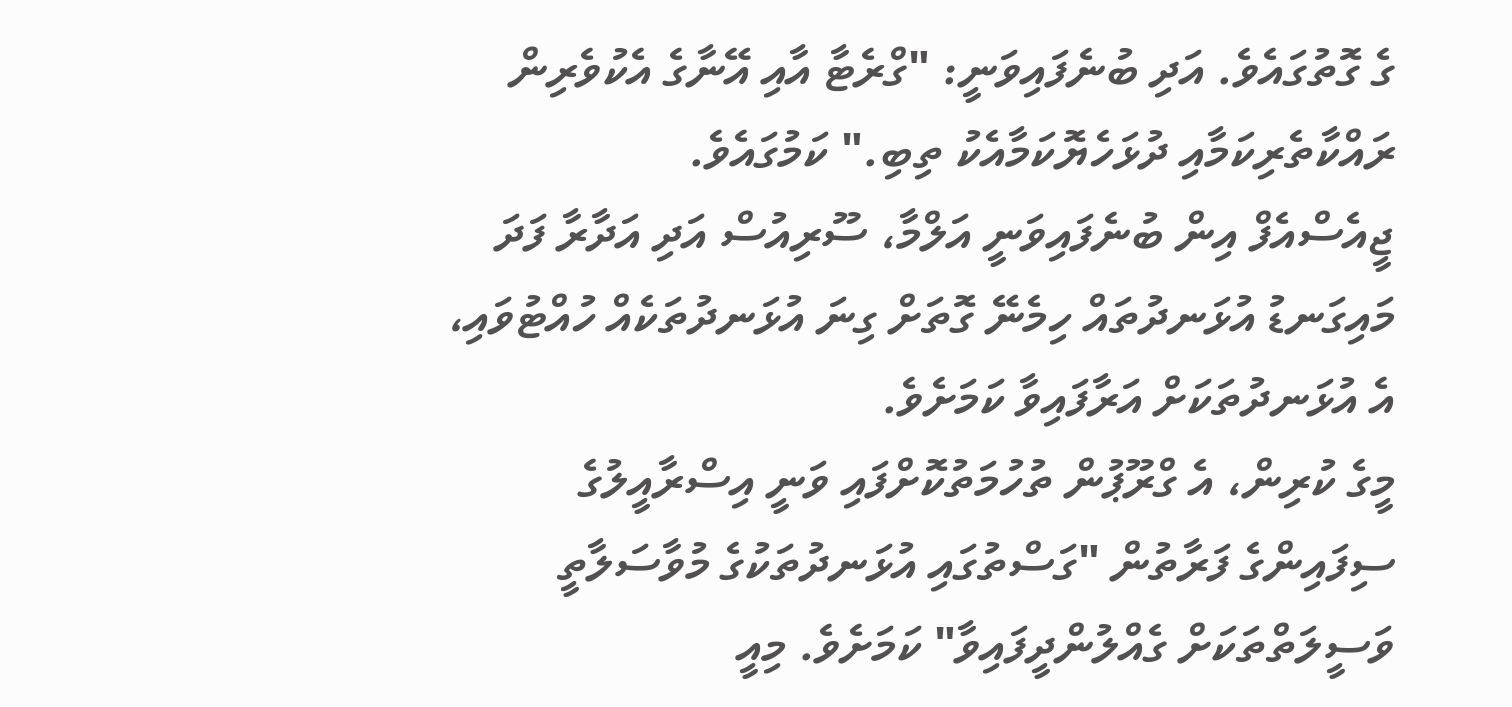ގެ ގޮތުގައެވެ. އަދި ބުނެފައިވަނީ: "ގްރެޓާ އާއި އޭނާގެ އެކުވެރިން ރައްކާތެރިކަމާއި ދުޅަހެޔޮކަމާއެކު ތިބި." ކަމުގައެވެ.
ޖީއެސްއެފް އިން ބުނެފައިވަނީ އަލްމާ، ސޫރިއުސް އަދި އަދާރާ ފަދަ މައިގަނޑު އުޅަނދުތައް ހިމެނޭ ގޮތަށް ގިނަ އުޅަނދުތަކެއް ހުއްޓުވައި، އެ އުޅަނދުތަކަށް އަރާފައިވާ ކަމަށެވެ.
މީގެ ކުރިން، އެ ގްރޫޕުން ތުހުމަތުކޮށްފައި ވަނީ އިސްރާއީލުގެ ސިފައިންގެ ފަރާތުން "ގަސްތުގައި އުޅަނދުތަކުގެ މުވާސަލާތީ ވަސީލަތްތަކަށް ގެއްލުންދީފައިވާ" ކަމަށެވެ. މިއީ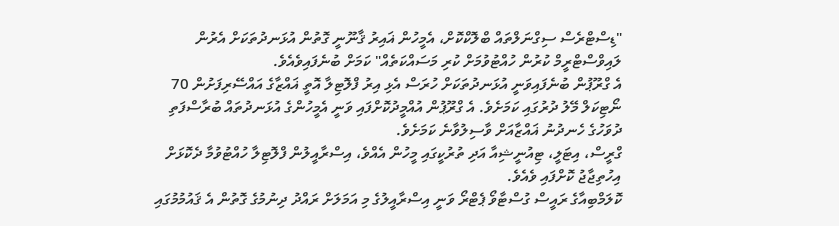"ޑިސްޓްރެސް ސިގްނަލްތައް ބްލޮކްކޮށް، އެމީހުން ޣައިރު ޤާނޫނީ ގޮތުން އުޅަނދުތަކަށް އެރުން ލައިވްސްޓްރީމް ކުރުން ހުއްޓުވުމަށް ކުރި މަސައްކަތެއް" ކަމަށް ބުނެފައިވެއެވެ.
އެ ގްރޫޕުން ބުނެފައިވަނީ އުޅަނދުތަކަށް ހުރަސް އެޅި އިރު ފްލޮޓިލާ އޮތީ ޣައްޒާގެ އައްސޭރިފަށުން 70 ނޯޓިކަލް މޭލު ދުރުގައި ކަމަށެވެ. އެ ގްރޫޕުން އުއްމީދުކޮށްފައި ވަނީ އެމީހުންގެ އުޅަނދުތައް ބުރާސްފަތި ދުވަހުގެ ހެނދުނު ޣައްޒާއަށް ވާސިލުވާނެ ކަމަށެވެ.
ގްރީސް، އިޓަލީ، ޓިއުނީޝިއާ އަދި ތުރުކީގައި މީހުން އެއްވެ، އިސްރާއީލުން ފްލޮޓިލާ ހުއްޓުވުމާ ދެކޮޅަށް އިހުތިޖާޖު ކޮށްފައި ވެއެވެ.
ކޮލަމްބިއާގެ ރައީސް ގުސްޓާވޯ ޕެޓްރޯ ވަނީ އިސްރާއީލުގެ މި އަމަލަށް ރައްދު ދިނުމުގެ ގޮތުން އެ ޤައުމުމުގައި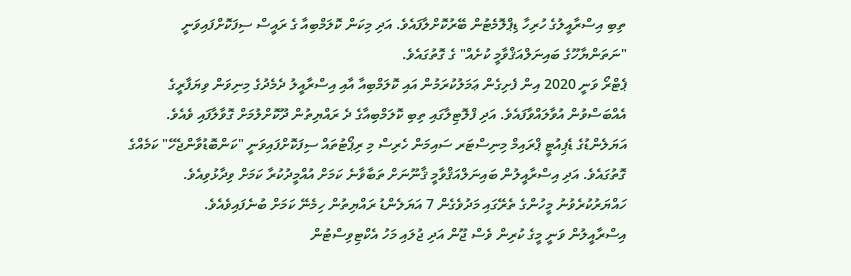ތިބި އިސްރާއީލުގެ ހުރިހާ ޑިޕްލޮމެޓުން ބޭރުކޮށްލާފައެވެ. އަދި މިކަން ކޮލަމްބިއާ ގެ ރައީސް ސިފަކޮށްފައިވަނީ "ނަތަންޔާހޫގެ ބައިނަލްއަޤްވާމީ ކުށެއް" ގެ ގޮތުގައެވެ.
ޕެޓްރޯ ވަނީ 2020 އިން ފެށިގެން ޢަމަލުކުރަމުން އައި ކޮލަމްބިއާ އާއި އިސްރާއީލު ދެމެދުގެ މިނިވަން ވިޔަފާރީގެ އެއްބަސްވުން އުވާލައްވާފައެވެ. އަދި ފްލޮޓިލާގައި ތިބި ކޮލަމްބިއާގެ ދެ ރައްޔިތުން ދޫކޮށްލުމަށް ގޮވާލާފައި ވެއެވެ.
އަޔަލެންޑުގެ ޑެޕިއުޓީ ޕްރައިމް މިނިސްޓަރ ސައިމަން ހެރިސް މި ރިޕޯޓުތައް ސިފަކޮށްފައިވަނީ "ކަންބޮޑުވާންޖެހޭ" ކަމެއްގެ ގޮތުގައެވެ. އަދި އިސްރާއީލުން ބައިނަލްއަޤްވާމީ ޤާނޫނަށް ތަބާވާނެ ކަމަށް އުއްމީދުކުރާ ކަމަށް ވިދާޅުވިއެވެ. ހައްޔަރުކުރެވުނު މީހުންގެ ތެރޭގައި މަދުވެގެން 7 އަޔަލެންޑު ރައްޔިތުން ހިމެނޭ ކަމަށް ބުނެފައިވެއެވެ.
އިސްރާއީލުން ވަނީ މީގެ ކުރިން ވެސް ޖޫން އަދި ޖުލައި މަހު އެކްޓިވިސްޓުން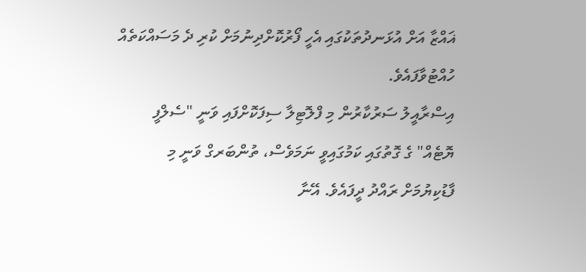ޣައްޒާ އަށް އުޅަނދުތަކުގައި އެހީ ފޯރުކޮށްދިނުމަށް ކުރި ދެ މަސައްކަތެއް ހުއްޓުވާފައެވެ.
އިސްރާއީލު ސަރުކާރުން މި ފްލޮޓިލާ ސިފަކޮށްފައި ވަނީ "ސެލްފީ ޔޮޓެއް" ގެ ގޮތުގައި ކަމުގައިވީ ނަމަވެސް، ތުންބަރގް ވަނީ މި ފާޑުކިޔުމަށް ރައްދު ދީފައެވެ. އޭނާ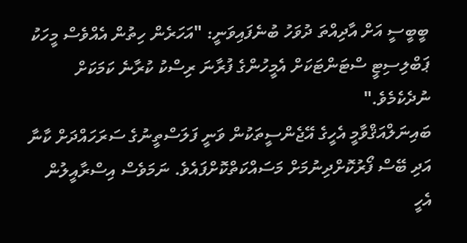ބީބީސީ އަށް އާދިއްތަ ދުވަހު ބުނެފައިވަނީ: "އަހަރެން ހިތުން އެއްވެސް މީހަކު ޕަބްލިސިޓީ ސްޓަންޓަކަށް އެމީހުންގެ ފުރާނަ ރިސްކު ކުރާނެ ކަމަކަށް ނުދެކެމެވެ."
ބައިނަލްއަޤްވާމީ އެހީގެ އޭޖެންސީތަކުން ވަނީ ފަލަސްތީނުގެ ސަރަހައްދަށް ކާނާ އަދި ބޭސް ފޯރުކޮށްދިނުމަށް މަސައްކަތްކޮށްފައެވެ. ނަމަވެސް އިސްރާއީލުން އެހީ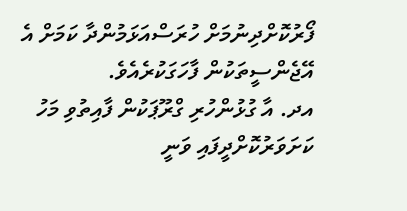ފޯރުކޮށްދިނުމަށް ހުރަސްއަޅަމުންދާ ކަމަށް އެ އޭޖެންސީތަކުން ފާހަގަކުރެއެވެ.
އދ. އާ ގުޅުންހުރި ގްރޫޕަކުން ފާއިތުވި މަހު ކަށަވަރުކޮށްދީފައި ވަނީ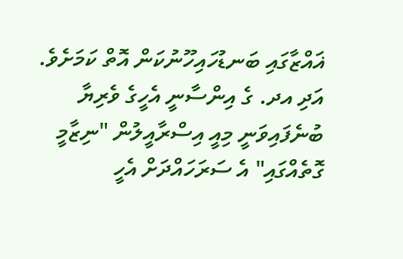ޣައްޒާގައި ބަނޑުހައިހޫނުކަން އޮތް ކަމަށެވެ. އަދި އދ. ގެ އިންސާނީ އެހީގެ ވެރިޔާ ބުނެފައިވަނީ މިއީ އިސްރާއީލުން "ނިޒާމީ ގޮތެއްގައި" އެ ސަރަހައްދަށް އެހީ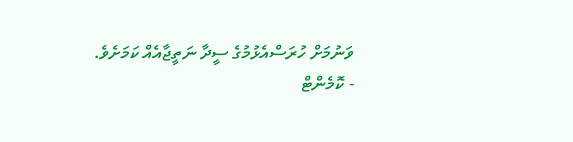ވަނުމަށް ހުރަސްއެޅުމުގެ ސީދާ ނަތީޖާއެއް ކަމަށެވެ.
- ކޮމެންޓް